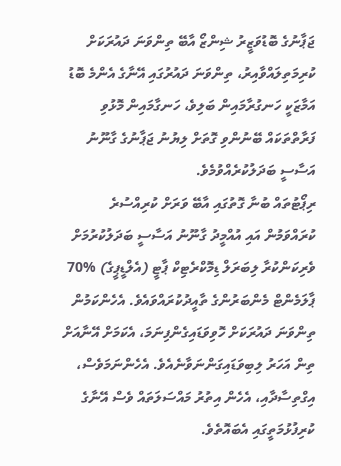ޖަޕާނުގެ ބޮޑުވަޒީރު ޝިންޒޯ އާބޭ ތިންވަނަ ދައުރަކަށް ކުރިމަތިލައްވާއިރު، ތިންވަނަ ދައުރުގައި އޭނާގެ އެންމެ ބޮޑު އަމާޒަކީ ހަނގުރާމައިން ބަލިވެ، ހަނގާމައިން މޮޅުވި ފަރާތްތަކައް ބޭނުންވި ގޮތަށް ލިޔުނު ޖަޕާނުގެ ގާނޫނު އަސާސީ ބަދަލުކުރެއްވުމެވެ.
ރިޕޯޓުތައް ބުނާ ގޮތުގައި އާބޭ ވަރަށް ކުރިއްސުރެ ކުރައްވަމުން އައި އުއްމީދު ގާނޫނު އަސާސީ ބަދަލުކުރުމަށް ވެރިކަންކުރާ ލިބަރަލް ޑިމޮކްރެޓިކް ޕާޓީ (އެލްޑީޕީގެ) %70 ޕާލަމެންޓް މެންބަރުންގެ ތާއީދުކުރައްވައެވެ. އެހެންކަމުން ތިންވަނަ ދައުރަކަށް ހޮވިވަޑައިގެންފިނަމަ، އެކަމަށް އޭނާއަށް ތިން އަހަރު ލިބިވަޑައިގަންނަވާނެއެވެ. އެހެންނަމަވެސް، އިގްތިސާދާއި، އެހެން އިތުރު މައްސަލަތައް ވެސް އޭނާގެ ކުރިފުޅުމަތީގައި އެބައޮތެވެ.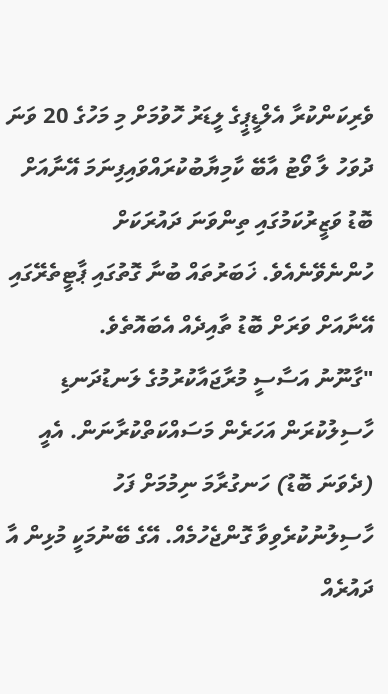ވެރިކަންކުރާ އެލްޑީޕީގެ ލީޑަރު ހޮވުމަށް މި މަހުގެ 20 ވަނަ ދުވަހު ލާ ވޯޓު އާބޭ ކާމިޔާބުކުރައްވައިފިނަމަ އޭނާއަށް ބޮޑު ވަޒީރުކަމުގައި ތިންވަނަ ދައުރަކަށް ހުންނެވޭނެއެވެ. ޚަބަރުތައް ބުނާ ގޮތުގައި ޕާޓީތެރޭގައި އޭނާއަށް ވަރަށް ބޮޑު ތާއިދެއް އެބައޮތެވެ.
"ގާނޫނު އަސާސީ މުރާޖައާކުރުމުގެ ލަނޑުދަނޑި ހާސިލުކުރަން އަހަރެން މަސައްކަތްކުރާނަން. އެއީ (ދެވަނަ ބޮޑު) ހަނގުރާމަ ނިމުމަށް ފަހު ހާސިލުނުކުރެވިވާ ގޮންޖެހުމެއް. އޭގެ ބޭނުމަކީ މުޅިން އާ ދައުރެއް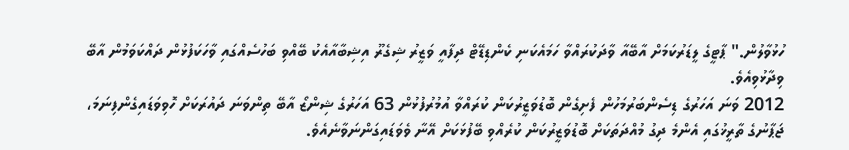ހުޅުވާލުން." ޕާޓީގެ ލީޑަރުކަމަށް އާބޭއާ ވާދަކުރައްވާ ހަމައެކަނި ކެންޑިޑޭޓް ދިފާއީ ވަޒީރު ޝިގެރޫ އިޝިބާއާއެކު ބޭއްވި ބަހުސެއްގައި ވާހަކަފުޅުން ދައްކަވަމުން އާބޭ ވިދާޅުވިއެވެ.
2012 ވަނަ އަހަރުގެ ޑިސެންބަރުމަހުން ފެށިގެން ބޮޑުވަޒީރުކަން ކުރައްވާ އުމުރުފުޅުން 63 އަހަރުގެ ޝިންޒޯ އާބޭ ތިންވަނަ ދައުރަކަށް ހޮވިވަޑައިގެންފިނަމަ، ޖަޕާނުގެ ތާރީޚުގައި އެންމެ ދިގު މުއްދަތަކަށް ބޮޑުވަޒީރުކަން ކުރެއްވި ބޭފުޅަކަށް އޭނާ ވެވަޑައިގަންނަވާނެއެވެ.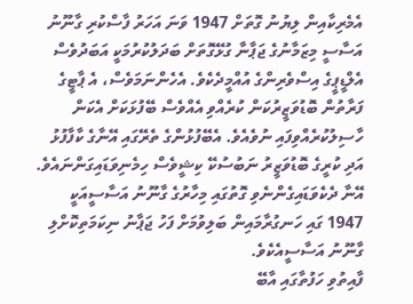އެމެރިކާއިން ލިޔުނު ގޮތަށް 1947 ވަނަ އަހަރު ފާސްކުރި ގާނޫނު އަސާސީ މިޒަމާނުގެ ޖަޕާނާ ގުޅޭގޮތަށް ބަދަލުކުރުމަކީ އަބަދުވެސް އެލްޑީޕީގެ އިސްވެރިންގެ އުއްމީދެކެވެ. އެހެންނަމަވެސް، އެ ޕާޓީގެ ފަރާތުން ބޮޑުވަޒީރުކަން ކުރެއްވި އެއްވެސް ބޭފުޅަކަށް އެކަން ހާސިލުކުރެއްވިފައި ނުވެއެވެ. އެބޭފުޅުންގެ ތެރޭގައި އޭނާގެ ކާފާފުޅު އަދި ކުރީގެ ބޮޑުވަޒީރު ނަބުސުކޭ ކިޝީވެސް ހިމެނިވަޑައިގަންނައެވެ. އޭނާ ދެކެވަޑައިގެންނެވި ގޮތުގައި މިހާރުގެ ގާނޫނު އަސާސީއަކީ 1947 ގައި ހަނގުރާމައިން ބަލިވުމަށް ފަހު ޖަޕާނު ނިކަމަތިކޮށްލި ގާނޫނު އަސާސީއެކެވެ.
ފާއިތުވި ހަފުތާގައި އާބޭ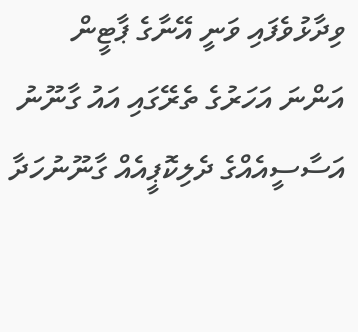ވިދާޅުވެފައި ވަނީ އޭނާގެ ޕާޓީން އަންނަ އަހަރުގެ ތެރޭގައި އައު ގާނޫނު އަސާސީއެއްގެ ދެލިކޮޕީއެއް ގާނޫނުހަދާ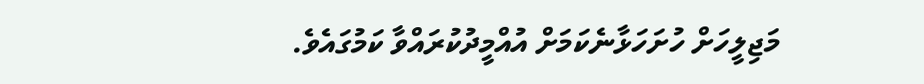މަޖިލީހަށް ހުށަހަޅާނެކަމަށް އުއްމީދުކުރައްވާ ކަމުގައެވެ.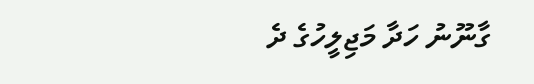ގާނޫނު ހަދާ މަޖިލީހުގެ ދެ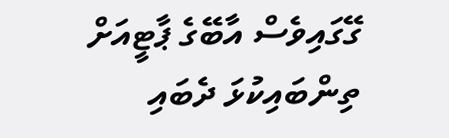ގޭގައިވެސް އާބޭގެ ޕާޓީއަށް ތިންބައިކުޅަ ދެބައި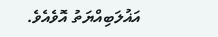އަޣުލަބިއްޔަތު އޮވެއެވެ.